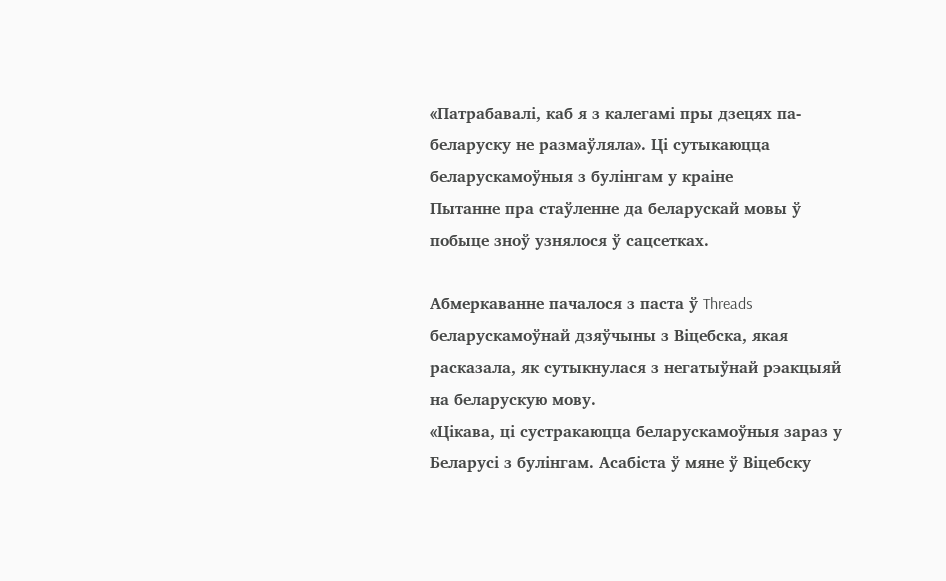«Патрабавалі, каб я з калегамі пры дзецях па-беларуску не размаўляла». Ці сутыкаюцца беларускамоўныя з булінгам у краіне
Пытанне пра стаўленне да беларускай мовы ў побыце зноў узнялося ў сацсетках.

Абмеркаванне пачалося з паста ў Threads беларускамоўнай дзяўчыны з Віцебска, якая расказала, як сутыкнулася з негатыўнай рэакцыяй на беларускую мову.
«Цікава, ці сустракаюцца беларускамоўныя зараз у Беларусі з булінгам. Асабіста ў мяне ў Віцебску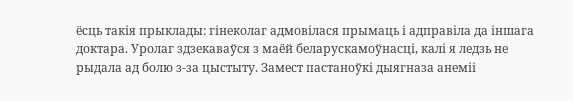ёсць такія прыклады: гінеколаг адмовілася прымаць і адправіла да іншага доктара. Уролаг здзекаваўся з маёй беларускамоўнасці, калі я ледзь не рыдала ад болю з-за цыстыту. Замест пастаноўкі дыягназа анеміі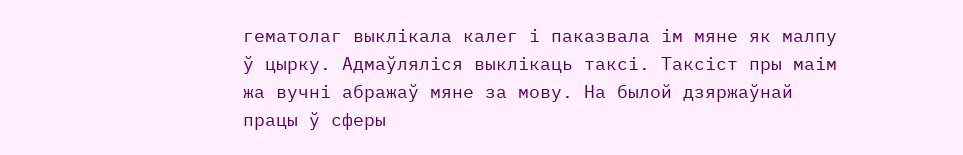гематолаг выклікала калег і паказвала ім мяне як малпу ў цырку. Адмаўляліся выклікаць таксі. Таксіст пры маім жа вучні абражаў мяне за мову. На былой дзяржаўнай працы ў сферы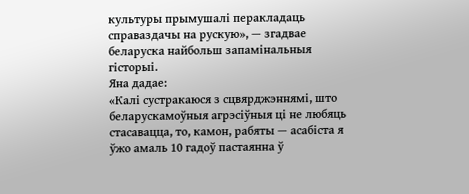культуры прымушалі перакладаць справаздачы на рускую», — згадвае беларуска найбольш запамінальныя гісторыі.
Яна дадае:
«Калі сустракаюся з сцвярджэннямі, што беларускамоўныя агрэсіўныя ці не любяць стасавацца, то, камон, рабяты — асабіста я ўжо амаль 10 гадоў пастаянна ў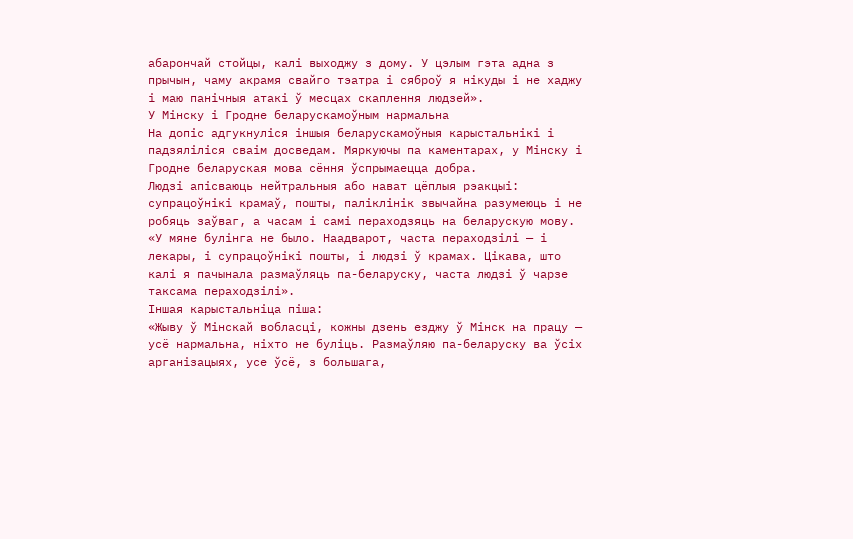абарончай стойцы, калі выходжу з дому. У цэлым гэта адна з прычын, чаму акрамя свайго тэатра і сяброў я нікуды і не хаджу і маю панічныя атакі ў месцах скаплення людзей».
У Мінску і Гродне беларускамоўным нармальна
На допіс адгукнуліся іншыя беларускамоўныя карыстальнікі і падзяліліся сваім досведам. Мяркуючы па каментарах, у Мінску і Гродне беларуская мова сёння ўспрымаецца добра.
Людзі апісваюць нейтральныя або нават цёплыя рэакцыі: супрацоўнікі крамаў, пошты, паліклінік звычайна разумеюць і не робяць заўваг, а часам і самі пераходзяць на беларускую мову.
«У мяне булінга не было. Наадварот, часта пераходзілі — і лекары, і супрацоўнікі пошты, і людзі ў крамах. Цікава, што калі я пачынала размаўляць па-беларуску, часта людзі ў чарзе таксама пераходзілі».
Іншая карыстальніца піша:
«Жыву ў Мінскай вобласці, кожны дзень езджу ў Мінск на працу — усё нармальна, ніхто не буліць. Размаўляю па-беларуску ва ўсіх арганізацыях, усе ўсё, з большага,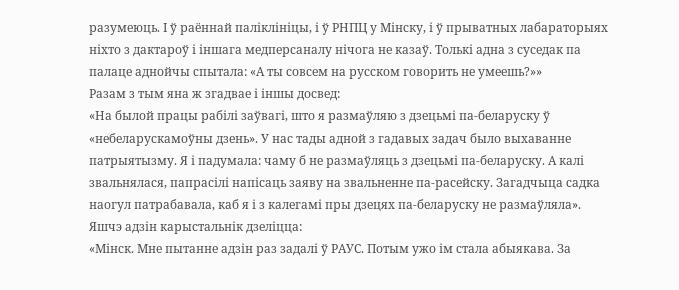разумеюць. І ў раённай паліклініцы, і ў РНПЦ у Мінску, і ў прыватных лабараторыях ніхто з дактароў і іншага медперсаналу нічога не казаў. Толькі адна з суседак па палаце аднойчы спытала: «А ты совсем на русском говорить не умеешь?»»
Разам з тым яна ж згадвае і іншы досвед:
«На былой працы рабілі заўвагі, што я размаўляю з дзецьмі па-беларуску ў «небеларускамоўны дзень». У нас тады адной з гадавых задач было выхаванне патрыятызму. Я і падумала: чаму б не размаўляць з дзецьмі па-беларуску. А калі звальнялася, папрасілі напісаць заяву на звальненне па-расейску. Загадчыца садка наогул патрабавала, каб я і з калегамі пры дзецях па-беларуску не размаўляла».
Яшчэ адзін карыстальнік дзеліцца:
«Мінск. Мне пытанне адзін раз задалі ў РАУС. Потым ужо ім стала абыякава. За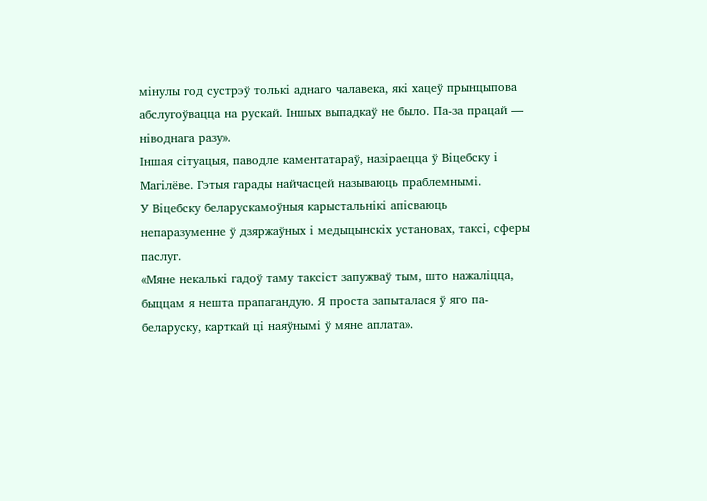мінулы год сустрэў толькі аднаго чалавека, які хацеў прынцыпова абслугоўвацца на рускай. Іншых выпадкаў не было. Па-за працай — ніводнага разу».
Іншая сітуацыя, паводле каментатараў, назіраецца ў Віцебску і Магілёве. Гэтыя гарады найчасцей называюць праблемнымі.
У Віцебску беларускамоўныя карыстальнікі апісваюць непаразуменне ў дзяржаўных і медыцынскіх установах, таксі, сферы паслуг.
«Мяне некалькі гадоў таму таксіст запужваў тым, што нажаліцца, быццам я нешта прапагандую. Я проста запыталася ў яго па-беларуску, карткай ці наяўнымі ў мяне аплата».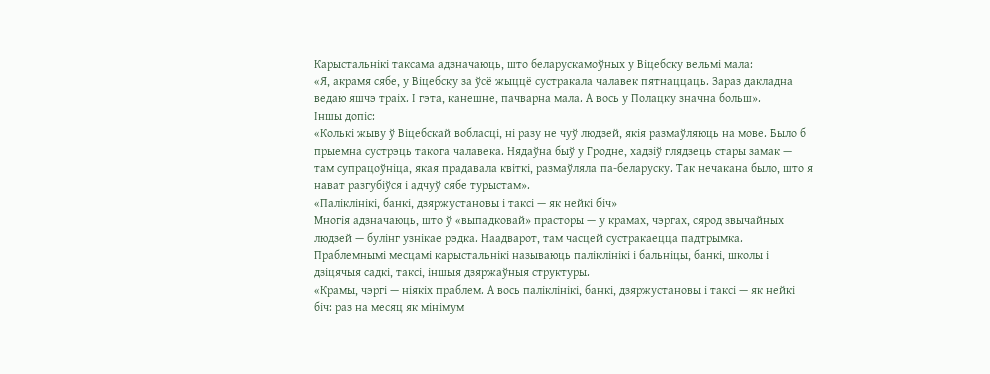Карыстальнікі таксама адзначаюць, што беларускамоўных у Віцебску вельмі мала:
«Я, акрамя сябе, у Віцебску за ўсё жыццё сустракала чалавек пятнаццаць. Зараз дакладна ведаю яшчэ траіх. І гэта, канешне, пачварна мала. А вось у Полацку значна больш».
Іншы допіс:
«Колькі жыву ў Віцебскай вобласці, ні разу не чуў людзей, якія размаўляюць на мове. Было б прыемна сустрэць такога чалавека. Нядаўна быў у Гродне, хадзіў глядзець стары замак — там супрацоўніца, якая прадавала квіткі, размаўляла па-беларуску. Так нечакана было, што я нават разгубіўся і адчуў сябе турыстам».
«Паліклінікі, банкі, дзяржустановы і таксі — як нейкі біч»
Многія адзначаюць, што ў «выпадковай» прасторы — у крамах, чэргах, сярод звычайных людзей — булінг узнікае рэдка. Наадварот, там часцей сустракаецца падтрымка.
Праблемнымі месцамі карыстальнікі называюць паліклінікі і бальніцы, банкі, школы і дзіцячыя садкі, таксі, іншыя дзяржаўныя структуры.
«Крамы, чэргі — ніякіх праблем. А вось паліклінікі, банкі, дзяржустановы і таксі — як нейкі біч: раз на месяц як мінімум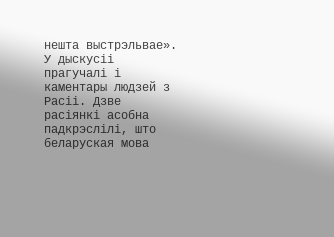нешта выстрэльвае».
У дыскусіі прагучалі і каментары людзей з Расіі. Дзве расіянкі асобна падкрэслілі, што беларуская мова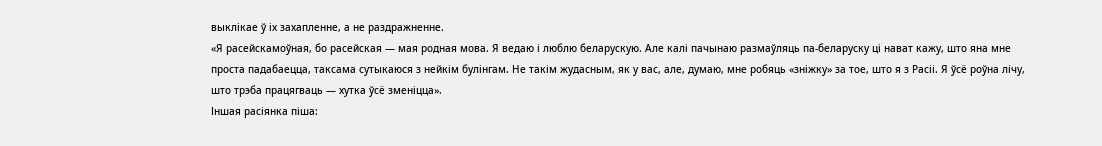выклікае ў іх захапленне, а не раздражненне.
«Я расейскамоўная, бо расейская — мая родная мова. Я ведаю і люблю беларускую. Але калі пачынаю размаўляць па-беларуску ці нават кажу, што яна мне проста падабаецца, таксама сутыкаюся з нейкім булінгам. Не такім жудасным, як у вас, але, думаю, мне робяць «зніжку» за тое, што я з Расіі. Я ўсё роўна лічу, што трэба працягваць — хутка ўсё зменіцца».
Іншая расіянка піша: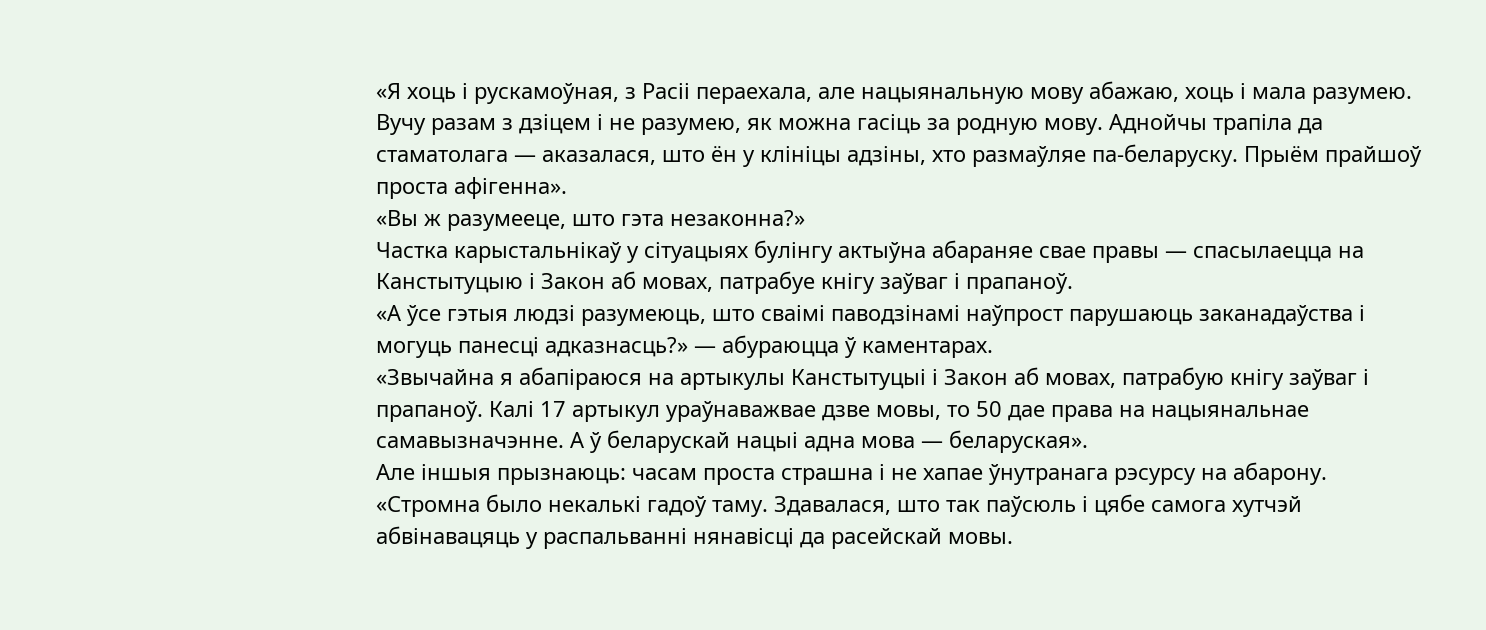«Я хоць і рускамоўная, з Расіі пераехала, але нацыянальную мову абажаю, хоць і мала разумею. Вучу разам з дзіцем і не разумею, як можна гасіць за родную мову. Аднойчы трапіла да стаматолага — аказалася, што ён у клініцы адзіны, хто размаўляе па-беларуску. Прыём прайшоў проста афігенна».
«Вы ж разумееце, што гэта незаконна?»
Частка карыстальнікаў у сітуацыях булінгу актыўна абараняе свае правы — спасылаецца на Канстытуцыю і Закон аб мовах, патрабуе кнігу заўваг і прапаноў.
«А ўсе гэтыя людзі разумеюць, што сваімі паводзінамі наўпрост парушаюць заканадаўства і могуць панесці адказнасць?» — абураюцца ў каментарах.
«Звычайна я абапіраюся на артыкулы Канстытуцыі і Закон аб мовах, патрабую кнігу заўваг і прапаноў. Калі 17 артыкул ураўнаважвае дзве мовы, то 50 дае права на нацыянальнае самавызначэнне. А ў беларускай нацыі адна мова — беларуская».
Але іншыя прызнаюць: часам проста страшна і не хапае ўнутранага рэсурсу на абарону.
«Стромна было некалькі гадоў таму. Здавалася, што так паўсюль і цябе самога хутчэй абвінавацяць у распальванні нянавісці да расейскай мовы.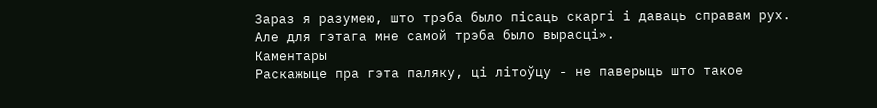Зараз я разумею, што трэба было пісаць скаргі і даваць справам рух. Але для гэтага мне самой трэба было вырасці».
Каментары
Раскажыце пра гэта паляку, ці літоўцу - не паверыць што такое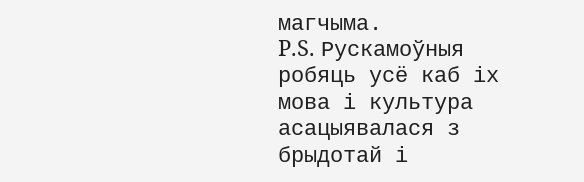магчыма.
P.S. Рускамоўныя робяць усё каб іх мова і культура асацыявалася з брыдотай і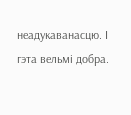неадукаванасцю. І гэта вельмі добра.